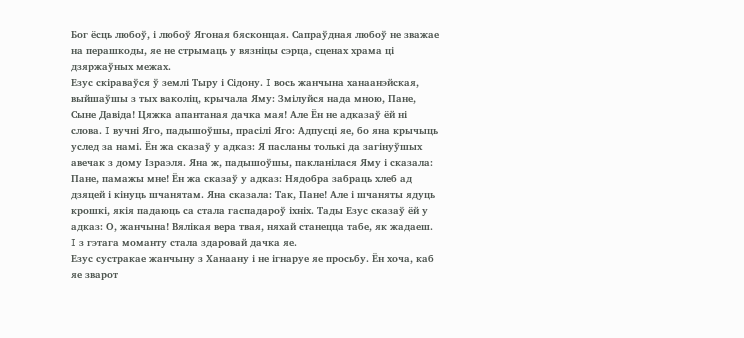Бог ёсць любоў, і любоў Ягоная бясконцая. Сапраўдная любоў не зважае на перашкоды, яе не стрымаць у вязніцы сэрца, сценах храма ці дзяржаўных межах.
Езус скіраваўся ў землі Тыру і Сідону. I вось жанчына ханаанэйская, выйшаўшы з тых ваколіц, крычала Яму: Змілуйся нада мною, Пане, Сыне Давіда! Цяжка апантаная дачка мая! Але Ён не адказаў ёй ні слова. I вучні Яго, падышоўшы, прасілі Яго: Адпусці яе, бо яна крычыць услед за намі. Ён жа сказаў у адказ: Я пасланы толькі да загінуўшых авечак з дому Ізраэля. Яна ж, падышоўшы, пакланілася Яму і сказала: Пане, памажы мне! Ён жа сказаў у адказ: Нядобра забраць хлеб ад дзяцей і кінуць шчанятам. Яна сказала: Так, Пане! Але і шчаняты ядуць крошкі, якія падаюць са стала гаспадароў іхніх. Тады Езус сказаў ёй у адказ: О, жанчына! Вялікая вера твая, няхай станецца табе, як жадаеш. I з гэтага моманту стала здаровай дачка яе.
Езус сустракае жанчыну з Ханаану і не ігнаруе яе просьбу. Ён хоча, каб яе зварот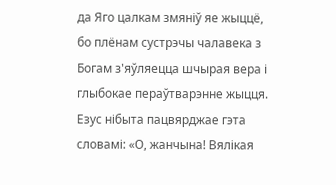да Яго цалкам змяніў яе жыццё, бо плёнам сустрэчы чалавека з Богам з'яўляецца шчырая вера і глыбокае пераўтварэнне жыцця. Езус нібыта пацвярджае гэта словамі: «О, жанчына! Вялікая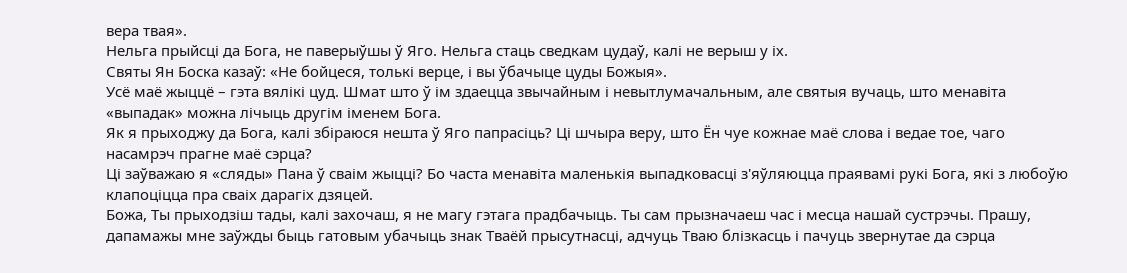вера твая».
Нельга прыйсці да Бога, не паверыўшы ў Яго. Нельга стаць сведкам цудаў, калі не верыш у іх.
Святы Ян Боска казаў: «Не бойцеся, толькі верце, і вы ўбачыце цуды Божыя».
Усё маё жыццё – гэта вялікі цуд. Шмат што ў ім здаецца звычайным і невытлумачальным, але святыя вучаць, што менавіта «выпадак» можна лічыць другім іменем Бога.
Як я прыходжу да Бога, калі збіраюся нешта ў Яго папрасіць? Ці шчыра веру, што Ён чуе кожнае маё слова і ведае тое, чаго насамрэч прагне маё сэрца?
Ці заўважаю я «сляды» Пана ў сваім жыцці? Бо часта менавіта маленькія выпадковасці з'яўляюцца праявамі рукі Бога, які з любоўю клапоціцца пра сваіх дарагіх дзяцей.
Божа, Ты прыходзіш тады, калі захочаш, я не магу гэтага прадбачыць. Ты сам прызначаеш час і месца нашай сустрэчы. Прашу, дапамажы мне заўжды быць гатовым убачыць знак Тваёй прысутнасці, адчуць Тваю блізкасць і пачуць звернутае да сэрца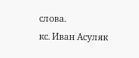слова.
кс. Иван Асуляк